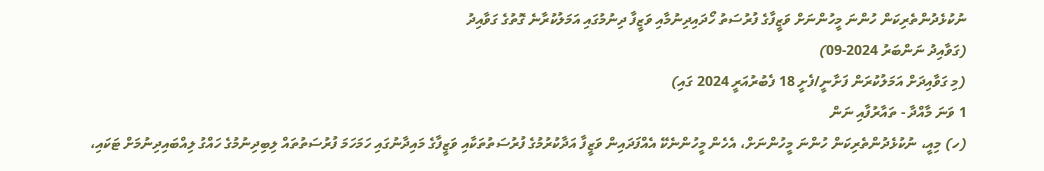ނުކުޅެދުންތެރިކަން ހުންނަ މީހުންނަށް ވަޒީފާގެ ފުރުސަތު ހޯދައިދިނުމާއި ވަޒީފާ ދިނުމުގައި އަމަލުކުރާނެ ގޮތުގެ ގަވާއިދު
(ގަވާއިދު ނަންބަރު 2024-09)
(މި ގަވާއިދަށް އަމަލުކުރަން ފަށާނީ/ފެށީ 18 ފެބުރުއަރީ 2024 ގައި)
1 ވަނަ މާއްދާ - ތައާރުފާއި ނަން
(ހ) މިއީ، ނުކުޅެދުންތެރިކަން ހުންނަ މީހުންނަށް، އެހެން މީހުންނެކޭ އެއްފަދައިން ވަޒީފާ އަދާކުރުމުގެ ފުރުސަތުތަކާއި ވަޒީފާގެ މައިދާނުގައި ހަމަހަމަ ފުރުސަތުތައް ލިބިދިނުމުގެ ހައްގު ލިއްބައިދިނުމަށް ޓަކައި،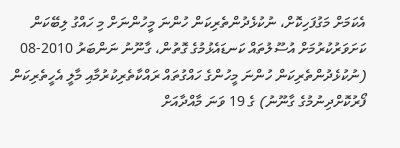އެކަމަށް މަގުފަހިކޮށް، ނުކުޅެދުންތެރިކަން ހުންނަ މީހުންނަށް މި ހައްގު ލިބޭކަން ކަށަވަރުކުރުމަށް އުސޫލުތައް ކަނޑައެޅުމުގެ ގޮތުން، ގާނޫނު ނަންބަރު 2010-08 (ނުކުޅެދުންތެރިކަން ހުންނަ މީހުންގެ ހައްގުތައް ރައްކާތެރިކުރުމާއި މާލީ އެހީތެރިކަން ފޯރުކޮށްދިނުމުގެ ގާނޫނު) ގެ 19 ވަނަ މާއްދާއަށް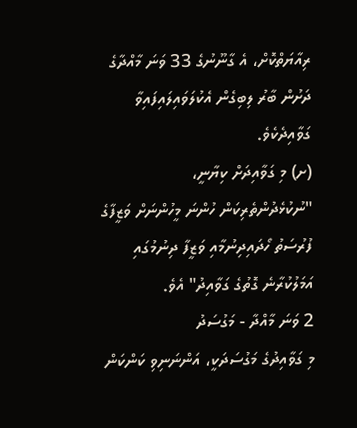ރިއާޔަތްކޮށް، އެ ގާނޫނުގެ 33 ވަނަ މާއްދާގެ ދަށުން ބާރު ލިބިގެން އެކުލަވައިލައިފައިވާ ގަވާއިދެކެވެ.
(ށ) މި ގަވާއިދަށް ކިޔާނީ، "ނުކުޅެދުންތެރިކަން ހުންނަ މީހުންނަށް ވަޒީފާގެ ފުރުސަތު ހޯދައިދިނުމާއި ވަޒީފާ ދިނުމުގައި އަމަލުކުރާނެ ގޮތުގެ ގަވާއިދު" އެވެ.
2 ވަނަ މާއްދާ - މަގުސަދު
މި ގަވާއިދުގެ މަގުސަދަކީ، އަންނަނިވި ކަންކަން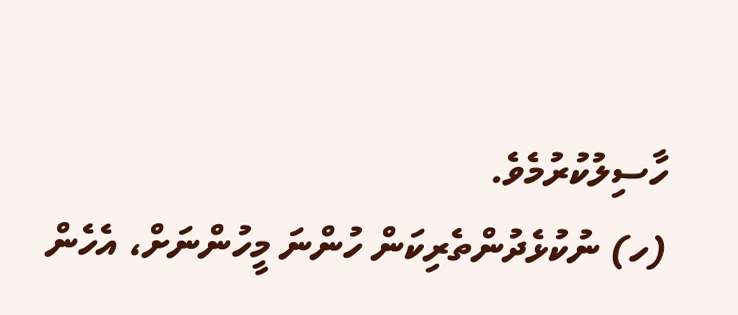ހާސިލުކުރުމެވެ.
(ހ) ނުކުޅެދުންތެރިކަން ހުންނަ މީހުންނަށް، އެހެން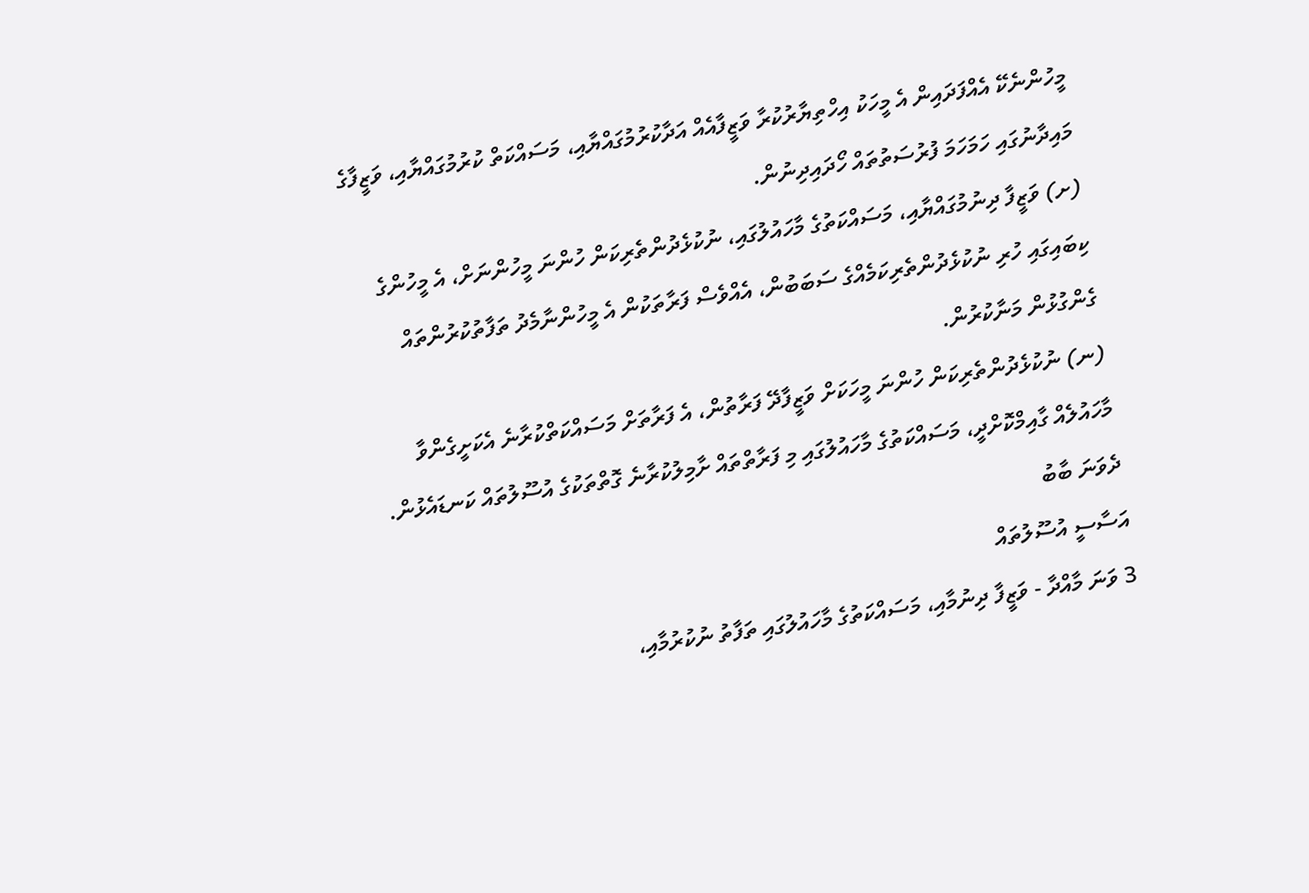މީހުންނެކޭ އެއްފަދައިން އެ މީހަކު އިހްތިޔާރުކުރާ ވަޒީފާއެއް އަދާކުރުމުގައްޔާއި، މަސައްކަތް ކުރުމުގައްޔާއި، ވަޒީފާގެ މައިދާނުގައި ހަމަހަމަ ފުރުސަތުތައް ހޯދައިދިނުން.
(ށ) ވަޒީފާ ދިނުމުގައްޔާއި، މަސައްކަތުގެ މާހައުލުގައި، ނުކުޅެދުންތެރިކަން ހުންނަ މީހުންނަށް، އެ މީހުންގެ ކިބައިގައި ހުރި ނުކުޅެދުންތެރިކަމެއްގެ ސަބަބުން، އެއްވެސް ފަރާތަކުން އެ މީހުންނާމެދު ތަފާތުކުރުންތައް ގެންގުޅުން މަނާކުރުން.
(ނ) ނުކުޅެދުންތެރިކަން ހުންނަ މީހަކަށް ވަޒީފާދޭ ފަރާތުން، އެ ފަރާތަށް މަސައްކަތްކުރާނެ އެކަށީގެންވާ މާހައުލެއް ގާއިމްކޮށްދީ، މަސައްކަތުގެ މާހައުލުގައި މި ފަރާތްތައް ށާމިލުކުރާނެ ގޮތްތަކުގެ އުސޫލުތައް ކަނޑައެޅުން.
ދެވަނަ ބާބު
އަސާސީ އުސޫލުތައް
3 ވަނަ މާއްދާ - ވަޒީފާ ދިނުމާއި، މަސައްކަތުގެ މާހައުލުގައި ތަފާތު ނުކުރުމާއި،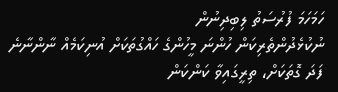ހަމަހަމަ ފުރުސަތު ލިބިދިނުން
ނުކުޅެދުންތެރިކަން ހުންނަ މީހުންގެ ހައްގުތަކަށް އުނިކަމެއް ނާންނާނެ ފަދަ ގޮތަކަށް، ތިރީގައިވާ ކަންކަން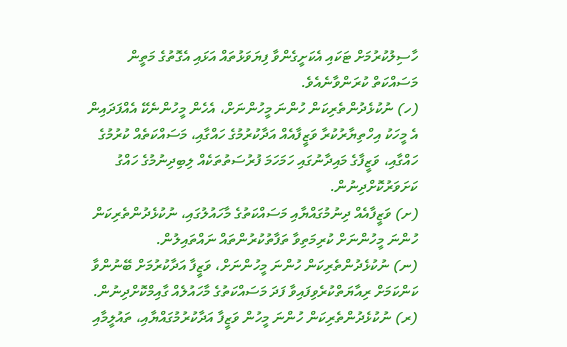ހާސިލުކުރުމަށް ޓަކައި އެކަށީގެންވާ ފިޔަވަޅުތައް އަޅައި އެގޮތުގެ މަތީން މަސައްކަތް ކުރަންވާނެއެވެ.
(ހ) ނުކުޅެދުންތެރިކަން ހުންނަ މީހުންނަށް، އެހެން މީހުންނެކޭ އެއްފަދައިން އެ މީހަކު އިހްތިޔާރުކުރާ ވަޒީފާއެއް އަދާކުރުމުގެ ހައްގާއި، މަސައްކަތެއް ކުރުމުގެ ހައްގާއި، ވަޒީފާގެ މައިދާނުގައި ހަމަހަމަ ފުރުސަތުތަކެއް ލިބިދިނުމުގެ ހައްގު ކަށަވަރުކޮށްދިނުން.
(ށ) ވަޒީފާއެއް ދިނުމުގައްޔާއި މަސައްކަތުގެ މާހައުލުގައި، ނުކުޅެދުންތެރިކަން ހުންނަ މީހުންނަށް ކުރިމަތިވާ ތަފާތުކުރުންތައް ނައްތައިލުން.
(ނ) ނުކުޅެދުންތެރިކަން ހުންނަ މީހުންނަށް، ވަޒީފާ އަދާކުރުމަށް ބޭނުންވާ ކަންކަމަށް ރިއާޔަތްކުރެވިފައިވާ ފަދަ މަސައްކަތުގެ މާހައުލެއް ގާއިމްކޮށްދިނުން.
(ރ) ނުކުޅެދުންތެރިކަން ހުންނަ މީހުން ވަޒީފާ އަދާކުރުމުގައްޔާއި، ތައުލީމާއި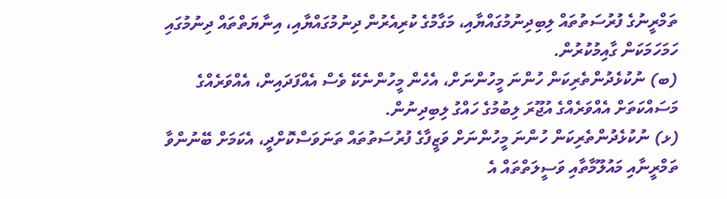ތަމްރީނުގެ ފުރުސަތުތައް ލިބިދިނުމުގައްޔާއި، މަގާމުގެ ކުރިއެރުން ދިނުމުގައްޔާއި، އިނާޔަތްތައް ދިނުމުގައި ހަމަހަމަކަން ގާއިމުކުރުން.
(ބ) ނުކުޅެދުންތެރިކަން ހުންނަ މީހުންނަށް، އެހެން މީހުންނެކޭ ވެސް އެއްފަދައިން، އެއްވަރެއްގެ މަސައްކަތަށް އެއްވަރެއްގެ އުޖޫރަ ލިބުމުގެ ހައްގު ލިބިދިނުން.
(ޅ) ނުކުޅެދުންތެރިކަން ހުންނަ މީހުންނަށް ވަޒީފާގެ ފުރުސަތުތައް ތަނަވަސްކޮށްދީ، އެކަމަށް ބޭނުންވާ ތަމްރީނާއި މައުލޫމާތާއި ވަސީލަތްތައް އެ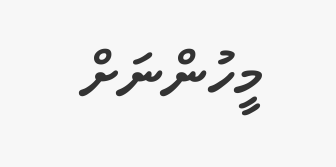މީހުންނަށް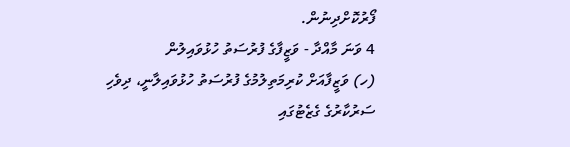ފޯރުކޮށްދިނުން.
4 ވަނަ މާއްދާ - ވަޒީފާގެ ފުރުސަތު ހުޅުވައިލުން
(ހ) ވަޒީފާއަށް ކުރިމަތިލުމުގެ ފުރުސަތު ހުޅުވައިލާނީ، ދިވެހި ސަރުކާރުގެ ގެޒެޓުގައި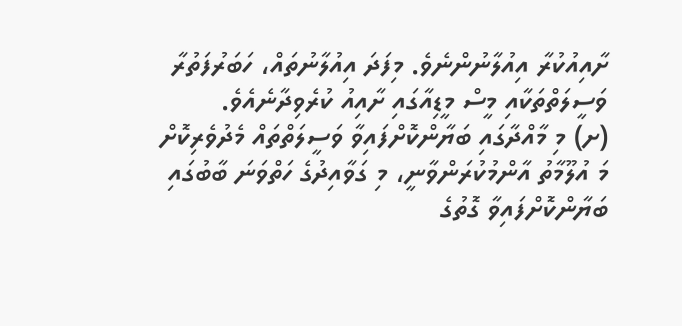ށާއިއުކުރާ އިއުލާނުންނެވެ. މިފަދަ އިއުލާނުތައް، ހަބަރުފަތުރާ ވަސީލަތްތަކާއި މީސް މީޑިއާގައި ށާއިއު ކުރެވިދާނެއެވެ.
(ށ) މި މާއްދާގައި ބަޔާންކޮށްފައިވާ ވަސީލަތްތައް މެދުވެރިކޮށް މަ އުލޫމާތު އާންމުކުރަންވާނީ، މި ގަވާއިދުގެ ހަތްވަނަ ބާބުގައި ބަޔާންކޮށްފައިވާ ގޮތުގެ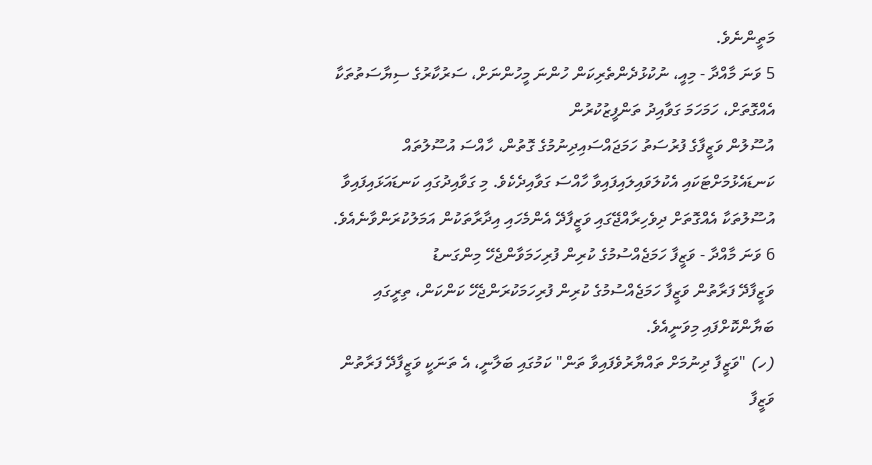މަތީންނެވެ.
5 ވަނަ މާއްދާ - މިއީ، ނުކުޅުދެންތެރިކަން ހުންނަ މީހުންނަށް، ސަރުކާރުގެ ސިޔާސަތުތަކާ އެއްގޮތަށް، ހަމަހަމަ ގަވާއިދު ތަންފީޒުކުރުން
އުސޫލުން ވަޒީފާގެ ފުރުސަތު ހަމަޖައްސައިދިނުމުގެ ގޮތުން، ހާއްސަ އުސޫލުތައް ކަނޑައެޅުމަށްޓަކައި އެކުލަވައިލައިފައިވާ ހާއްސަ ގަވާއިދެކެވެ. މި ގަވާއިދުގައި ކަނޑައަޅައިފައިވާ އުސޫލުތަކާ އެއްގޮތަށް ދިވެހިރާއްޖޭގައި ވަޒީފާދޭ އެންމެހައި އިދާރާތަކުން އަމަލުކުރަންވާނެއެވެ.
6 ވަނަ މާއްދާ - ވަޒީފާ ހަމަޖެއްސުމުގެ ކުރިން ފުރިހަމަވާންޖެހޭ މިންގަނޑު
ވަޒީފާދޭ ފަރާތުން ވަޒީފާ ހަމަޖެއްސުމުގެ ކުރިން ފުރިހަމަކުރަންޖެހޭ ކަންކަން، ތިރީގައި ބަޔާންކޮށްފައި މިވަނީއެވެ.
(ހ) "ވަޒީފާ ދިނުމަށް ތައްޔާރުވެފައިވާ ތަން" ކަމުގައި ބަލާނީ، އެ ތަނަކީ ވަޒީފާދޭ ފަރާތުން ވަޒީފާ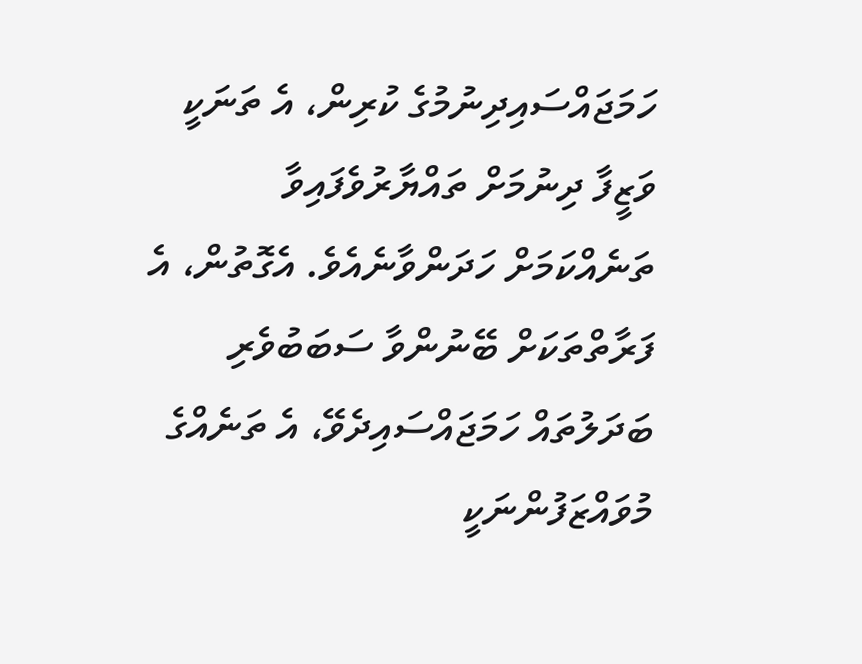ހަމަޖައްސައިދިނުމުގެ ކުރިން، އެ ތަނަކީ ވަޒީފާ ދިނުމަށް ތައްޔާރުވެފައިވާ ތަނެއްކަމަށް ހަދަންވާނެއެވެ. އެގޮތުން، އެ ފަރާތްތަކަށް ބޭނުންވާ ސަބަބުވެރި ބަދަލުތައް ހަމަޖައްސައިދެވޭ، އެ ތަނެއްގެ މުވައްޒަފުންނަކީ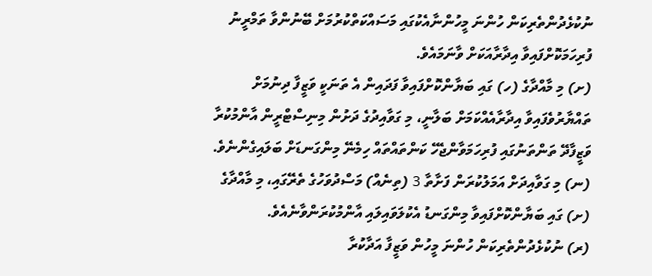ނުކުޅެދުންތެރިކަން ހުންނަ މީހުންނާއެކުގައި މަސައްކަތްކުރުމަށް ބޭނުންވާ ތަމްރީނު ފުރިހަމަކޮށްފައިވާ އިދާރާއަކަށް ވާނަމައެވެ.
(ށ) މި މާއްދާގެ (ހ) ގައި ބަޔާންކޮށްފައިވާ ފަދައިން އެ ތަނަކީ ވަޒީފާ ދިނުމަށް ތައްޔާރުވެފައިވާ އިދާރާއެއްކަމަށް ބަލާނީ، މި ގަވާއިދުގެ ދަށުން މިނިސްޓްރީން އާންމުކުރާ ވަޒީފާދޭ ތަންތަނުގައި ފުރިހަމަވާންޖެހޭ ކަންތައްތައް ހިމެނޭ މިންގަނޑަށް ބަލައިގެންނެވެ.
(ނ) މި ގަވާއިދަށް އަމަލުކުރަން ފަށާތާ 3 (ތިނެއް) މަސްދުވަހުގެ ތެރޭގައި، މި މާއްދާގެ (ށ) ގައި ބަޔާންކޮށްފައިވާ މިންގަނޑު އެކުލަވައިލައި އާންމުކުރަންވާނެއެވެ.
(ރ) ނުކުޅެދުންތެރިކަން ހުންނަ މީހުން ވަޒީފާ އަދާކުރާ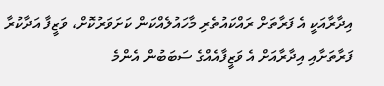އިދާރާއަކީ އެ ފަރާތަށް ރައްކައުތެރި މާހައުލެއްކަން ކަށަވަރުކޮށް، ވަޒީފާ އަދާކުރާ ފަރާތަށާއި އިދާރާއަށް އެ ވަޒީފާއެއްގެ ސަބަބުން އެންމެ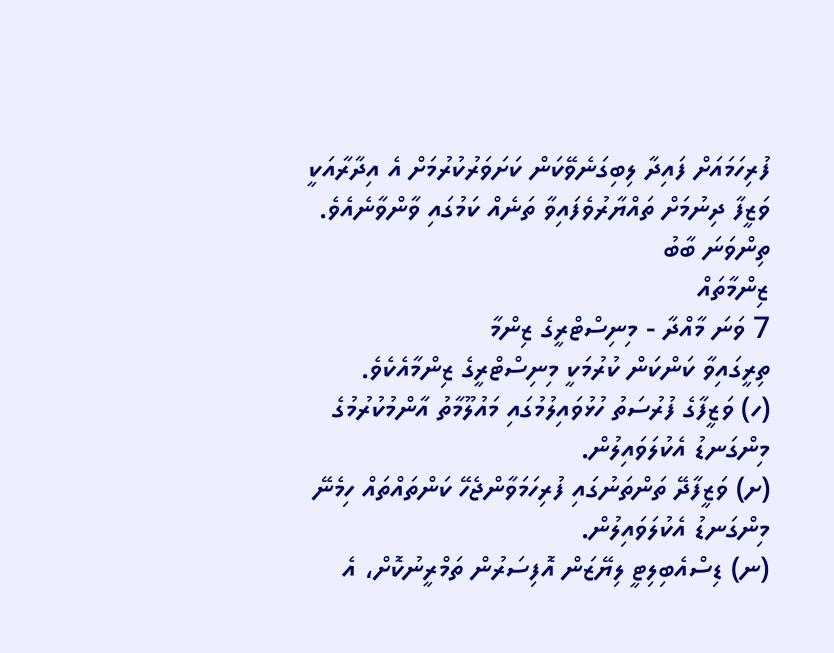ފުރިހަމައަށް ފައިދާ ލިބިގަނެވޭކަން ކަށަވަރުކުރުމަށް އެ އިދާރާއަކީ ވަޒީފާ ދިނުމަށް ތައްޔާރުވެފައިވާ ތަނެއް ކަމުގައި ވާންވާނެއެވެ.
ތިންވަނަ ބާބު
ޒިންމާތައް
7 ވަނަ މާއްދާ - މިނިސްޓްރީގެ ޒިންމާ
ތިރީގައިވާ ކަންކަން ކުރުމަކީ މިނިސްޓްރީގެ ޒިންމާއެކެވެ.
(ހ) ވަޒީފާގެ ފުރުސަތު ހުޅުވައިލުމުގައި މައުލޫމާތު އާންމުކުރުމުގެ މިންގަނޑު އެކުލަވައިލުން.
(ށ) ވަޒީފާދޭ ތަންތަނުގައި ފުރިހަމަވާންޖެހޭ ކަންތައްތައް ހިމެނޭ މިންގަނޑު އެކުލަވައިލުން.
(ނ) ޑިސްއެބިލިޓީ ލިޔޭޒަން އޮފިސަރުން ތަމްރީނުކޮށް، އެ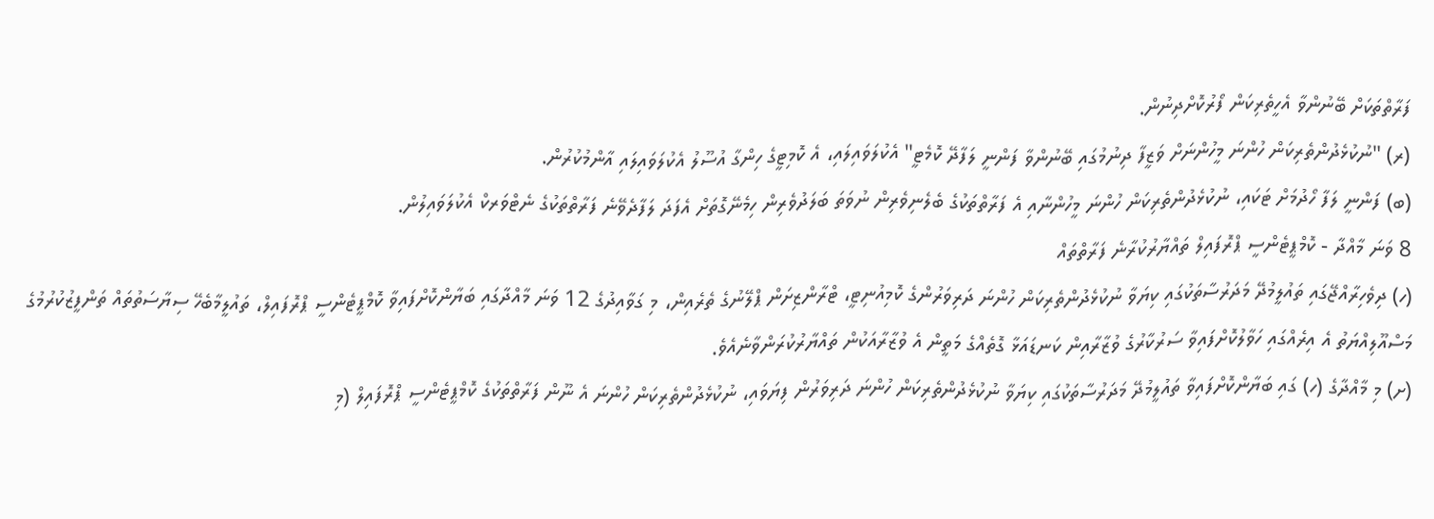ފަރާތްތަކަށް ބޭނުންވާ އެހީތެރިކަން ފޯރުކޮށްދިނުން.
(ރ) "ނުކުޅެދުންތެރިކަން ހުންނަ މީހުންނަށް ވަޒީފާ ދިނުމުގައި ބޭނުންވާ ފަންނީ ލަފާދޭ ކޮމެޓީ" އެކުލަވައިލައި، އެ ކޮމިޓީގެ ހިންގާ އުސޫލު އެކުލަވައިލައި އާންމުކުރުން.
(ބ) ފަންނީ ލަފާ ހޯދުމަށް ޓަކައި، ނުކުޅެދުންތެރިކަން ހުންނަ މީހުންނާއި އެ ފަރާތްތަކުގެ ބެލެނިވެރިން ނުވަތަ ބަލަދުވެރިން ހިމެނޭގޮތަށް އެފަދަ ލަފާދެވޭނެ ފަރާތްތަކުގެ ނެޓްވަރކް އެކުލަވައިލުން.
8 ވަނަ މާއްދާ - ކޮމްޕީޓެންސީ ޕްރޮފައިލް ތައްޔާރުކުރާނެ ފަރާތްތައް
(ހ) ދިވެހިރާއްޖޭގައި ތައުލީމުދޭ މަދަރުސާތަކުގައި ކިޔަވާ ނުކުޅެދުންތެރިކަން ހުންނަ ދަރިވަރުންގެ ކޮމިއުނިޓީ، ޓްރާންޒިށަން ޕްލޭނުގެ ތެރެއިން، މި ގަވާއިދުގެ 12 ވަނަ މާއްދާގައި ބަޔާންކޮށްފައިވާ ކޮމްޕީޓެންސީ ޕްރޮފައިލް، ތައުލީމާބެހޭ ސިޔާސަތުތައް ތަންފީޒުކުރުމުގެ މަސްއޫލިއްޔަތު އެ އިރެއްގައި ހަވާލުކޮށްފައިވާ ސަރުކާރުގެ ވުޒާރާއިން ކަނޑައަޅާ ގޮތެއްގެ މަތީން އެ ވުޒާރާއަކުން ތައްޔާރުކުރަންވާނެއެވެ.
(ށ) މި މާއްދާގެ (ހ) ގައި ބަޔާންކޮށްފައިވާ ތައުލީމުދޭ މަދަރުސާތަކުގައި ކިޔަވާ ނުކުޅެދުންތެރިކަން ހުންނަ ދަރިވަރުން ފިޔަވައި، ނުކުޅެދުންތެރިކަން ހުންނަ އެ ނޫން ފަރާތްތަކުގެ ކޮމްޕީޓެންސީ ޕްރޮފައިލް (މި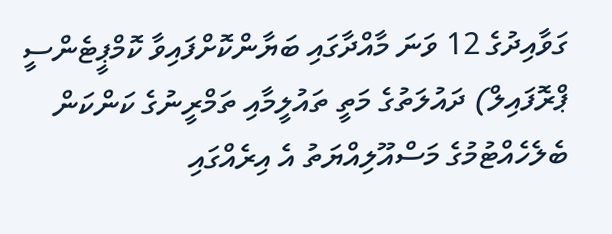ގަވާއިދުގެ 12 ވަނަ މާއްދާގައި ބަޔާންކޮށްފައިވާ ކޮމްޕީޓެންސީ ޕްރޮފައިލް) ދައުލަތުގެ މަތީ ތައުލީމާއި ތަމްރީނުގެ ކަންކަން ބެލެހެއްޓުމުގެ މަސްއޫލިއްޔަތު އެ އިރެއްގައި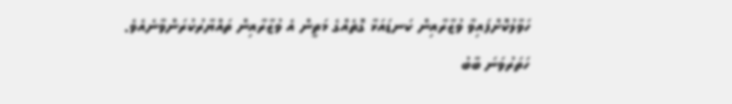ހަވާލުކޮށްފައިވާ ވުޒާރާއިން ކަނޑައަޅާ ގޮތެއްގެ މަތީން އެ ވުޒާރާއިން ތައްޔާރުކުރަންވާނެއެވެ.
ހަތަރުވަނަ ބާބު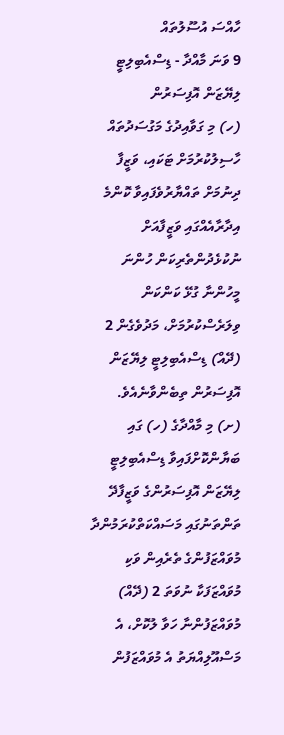ހާއްސަ އުސޫލުތައް
9 ވަނަ މާއްދާ - ޑިސްއެބިލިޓީ ލިޔޭޒަން އޮފިސަރުން
(ހ) މި ގަވާއިދުގެ މަގުސަދުތައް ހާސިލުކުރުމަށް ޓަކައި، ވަޒީފާ ދިނުމަށް ތައްޔާރުވެފައިވާ ކޮންމެ އިދާރާއެއްގައި ވަޒީފާއަށް ނުކުޅެދުންތެރިކަން ހުންނަ މީހުންނާ ގުޅޭ ކަންކަން ވިލަރެސްކުރުމަށް، މަދުވެގެން 2 (ދޭއް) ޑިސްއެބިލިޓީ ލިޔޭޒަން އޮފިސަރުން ތިބެންވާނެއެވެ.
(ށ) މި މާއްދާގެ (ހ) ގައި ބަޔާންކޮށްފައިވާ ޑިސްއެބިލިޓީ ލިޔޭޒަން އޮފިސަރުންގެ ވަޒީފާދޭ ތަންތަނުގައި މަސައްކަތްކުރަމުންދާ މުވައްޒަފުންގެ ތެރެއިން ވަކި މުވައްޒަފަކާ ނުވަތަ 2 (ދޭއް) މުވައްޒަފުންނާ ހަވާ ލުކޮށް، އެ މަސްއޫލިއްޔަތު އެ މުވައްޒަފުން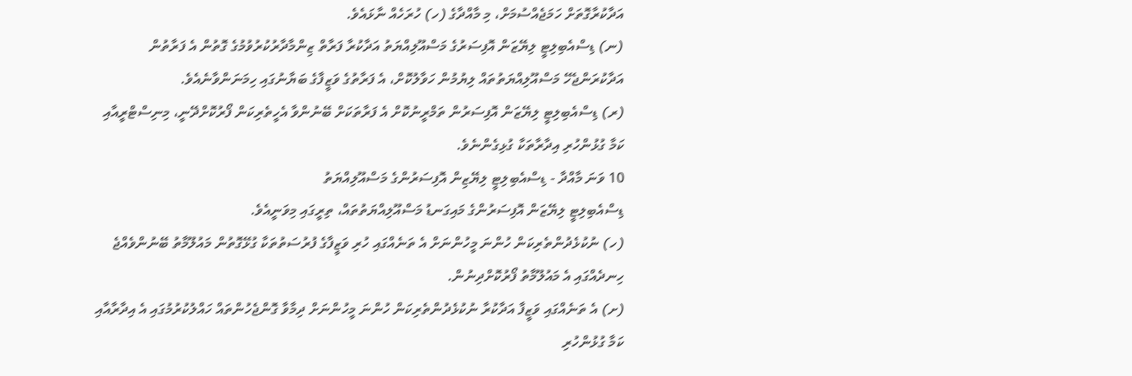އަދާކުރާގޮތަށް ހަމަޖެއްސުމަށް، މި މާއްދާގެ (ހ) ހުރަހެއް ނާޅައެވެ.
(ނ) ޑިސްއެބިލިޓީ ލިޔޭޒަން އޮފިސަރުގެ މަސްއޫލިއްޔަތު އަދާކުރާ ފަރާތް ޒިންމާދާރުކުރުވުމުގެ ގޮތުން އެ ފަރާތުން އަދާކުރަންޖެހޭ މަސްއޫލިއްޔަތުތައް ލިޔުމުން ހަވާލުކޮށް، އެ ފަރާތުގެ ވަޒީފާގެ ބަޔާނުގައި ހިމަނަންވާނެއެވެ.
(ރ) ޑިސްއެބިލިޓީ ލިޔޭޒަން އޮފިސަރުން ތަމްރީނުކޮށް އެ ފަރާތަކަށް ބޭނުންވާ އެހީތެރިކަން ފޯރުކޮށްދޭނީ، މިނިސްޓްރީއާއި ކަމާ ގުޅުންހުރި އިދާރާތަކާ ގުޅިގެންނެވެ.
10 ވަނަ މާއްދާ - ޑިސްއެބިލިޓީ ލިޔޭޒިން އޮފިސަރުންގެ މަސްއޫލިއްޔަތު
ޑިސްއެބިލިޓީ ލިޔޭޒަން އޮފިސަރުންގެ މައިގަނޑު މަސްއޫލިއްޔަތުތައް، ތިރީގައި މިވަނީއެވެ.
(ހ) ނުކުޅެދުންތެރިކަން ހުންނަ މީހުންނަށް އެ ތަނެއްގައި ހުރި ވަޒީފާގެ ފުރުސަތުތަކާ ގުޅޭގޮތުން މައުލޫމާތު ބޭނުންވެއްޖެ ހިނދެއްގައި އެ މައުލޫމާތު ފޯރުކޮށްދިނުން.
(ށ) އެ ތަނެއްގައި ވަޒީފާ އަދާކުރާ ނުކުޅެދުންތެރިކަން ހުންނަ މީހުންނަށް ދިމާވާ ގޮންޖެހުންތައް ހައްލުކުރުމުގައި އެ އިދާރާއާއި ކަމާ ގުޅުންހުރި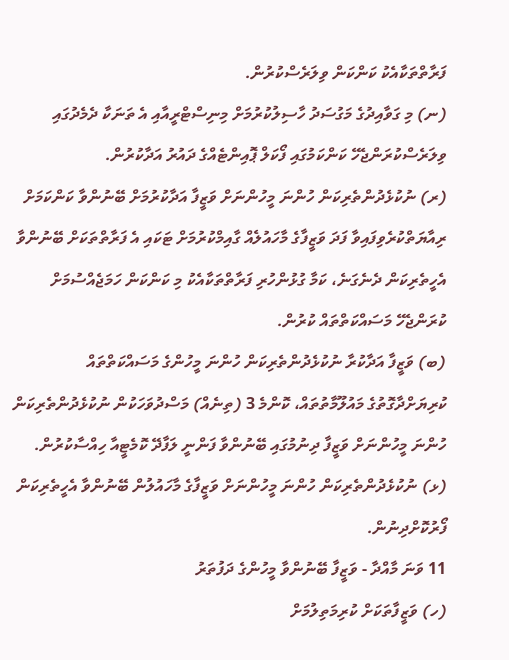ފަރާތްތަކާއެކު ކަންކަން ވިލަރެސްކުރުން.
(ނ) މި ގަވާއިދުގެ މަގުސަދު ހާސިލުކުރުމަށް މިނިސްޓްރީއާއި އެ ތަނަކާ ދެމެދުގައި ވިލަރެސްކުރަންޖެހޭ ކަންކަމުގައި ފޯކަލް ޕޮއިންޓެއްގެ ދައުރު އަދާކުރުން.
(ރ) ނުކުޅެދުންތެރިކަން ހުންނަ މީހުންނަށް ވަޒީފާ އަދާކުރުމަށް ބޭނުންވާ ކަންކަމަށް ރިއާޔަތްކުރެވިފައިވާ ފަދަ ވަޒީފާގެ މާހައުލެއް ގާއިމްކުރުމަށް ޓަކައި އެ ފަރާތްތަކަށް ބޭނުންވާ އެހީތެރިކަން ދެނެގަނެ، ކަމާ ގުޅުންހުރި ފަރާތްތަކާއެކު މި ކަންކަން ހަމަޖެއްސުމަށް ކުރަންޖެހޭ މަސައްކަތްތައް ކުރުން.
(ބ) ވަޒީފާ އަދާކުރާ ނުކުޅެދުންތެރިކަން ހުންނަ މީހުންގެ މަސައްކަތްތައް ކުރިޔަށްދާގޮތުގެ މައުލޫމާތުތައް، ކޮންމެ 3 (ތިނެއް) މަސްދުވަހަކުން ނުކުޅެދުންތެރިކަން ހުންނަ މީހުންނަށް ވަޒީފާ ދިނުމުގައި ބޭނުންވާ ފަންނީ ލަފާދޭ ކޮމެޓީއާ ހިއްސާކުރުން.
(ޅ) ނުކުޅެދުންތެރިކަން ހުންނަ މީހުންނަށް ވަޒީފާގެ މާހައުލުން ބޭނުންވާ އެހީތެރިކަން ފޯރުކޮށްދިނުން.
11 ވަނަ މާއްދާ - ވަޒީފާ ބޭނުންވާ މީހުންގެ ދަފުތަރު
(ހ) ވަޒީފާތަކަށް ކުރިމަތިލުމަށް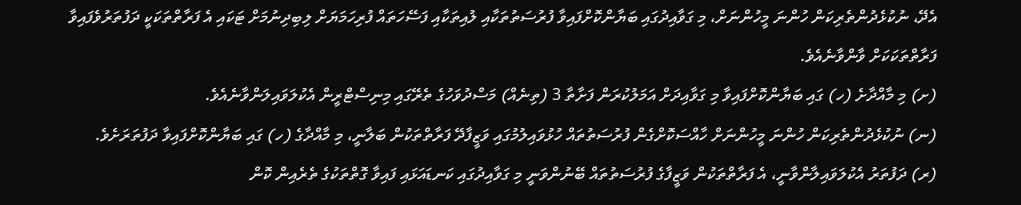އެދޭ، ނުކުޅެދުންތެރިކަން ހުންނަ މީހުންނަށް، މި ގަވާއިދުގައި ބަޔާންކޮށްފައިވާ ފުރުސަތުތަކާއި ލުއިތަކާއި ފަސޭހަތައް ފުރިހަމަޔަށް ލިބިދިނުމަށް ޓަކައި އެ ފަރާތްތަކަކީ ދަފުތަރުވެފައިވާ ފަރާތްތަކަކަށް ވާންވާނެއެވެ.
(ށ) މި މާއްދާށެ (ހ) ގައި ބަޔާންކޮށްފައިވާ މި ގަވާއިދަށް އަމަލުކުރަން ފަށާތާ 3 (ތިނެއް) މަސްދުވަހުގެ ތެރޭގައި މިނިސްޓްރީން އެކުލަވައިލަންވާނެއެވެ.
(ނ) ނުކުޅެދުންތެރިކަން ހުންނަ މީހުންނަށް ހާއްސަކޮށްގެން ފުރުސަތުތައް ހުޅުވައިލުމުގައި ވަޒީފާދޭ ފަރާތްތަކުން ބަލާނީ، މި މާއްދާގެ (ހ) ގައި ބަޔާންކޮށްފައިވާ ދަފުތަރަށެވެ.
(ރ) ދަފުތަރު އެކުލަވައިލާންވާނީ، އެ ފަރާތްތަކުން ވަޒީފާގެ ފުރުސަތުތައް ބޭނުންވަނީ މި ގަވާއިދުގައި ކަނޑައަޅައި ފައިވާ ގޮތްތަކުގެ ތެރެއިން ކޮން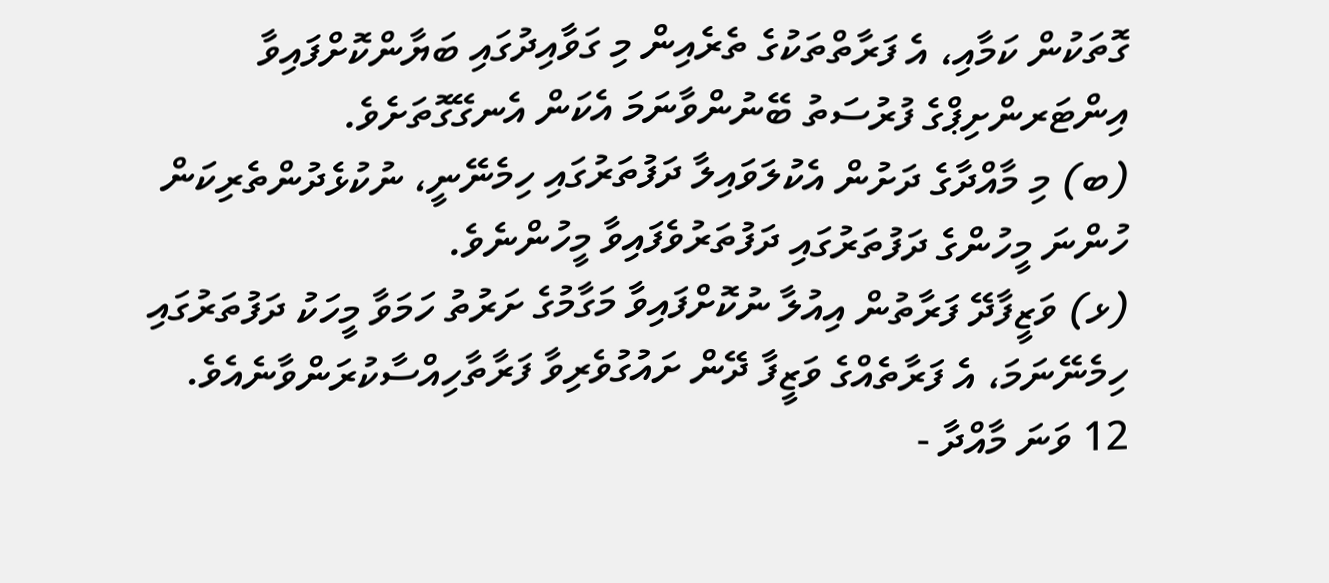ގޮތަކުން ކަމާއި، އެ ފަރާތްތަކުގެ ތެރެއިން މި ގަވާއިދުގައި ބަޔާންކޮށްފައިވާ އިންޓަރންށިޕްގެ ފުރުސަތު ބޭނުންވާނަމަ އެކަން އެނގޭގޮތަށެވެ.
(ބ) މި މާއްދާގެ ދަށުން އެކުލަވައިލާ ދަފުތަރުގައި ހިމެނޭނީ، ނުކުޅެދުންތެރިކަން ހުންނަ މީހުންގެ ދަފުތަރުގައި ދަފުތަރުވެފައިވާ މީހުންނެވެ.
(ޅ) ވަޒީފާދޭ ފަރާތުން އިއުލާ ނުކޮށްފައިވާ މަގާމުގެ ށަރުތު ހަމަވާ މީހަކު ދަފުތަރުގައި ހިމެނޭނަމަ، އެ ފަރާތެއްގެ ވަޒީފާ ދޭން ށައުގުވެރިވާ ފަރާތާހިއްސާކުރަންވާނެއެވެ.
12 ވަނަ މާއްދާ -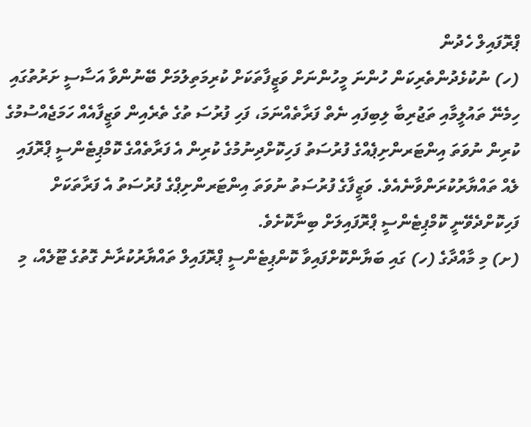ޕްރޮފައިލް ހެދުން
(ހ) ނުކުޅެދުންތެރިކަން ހުންނަ މީހުންނަށް ވަޒީފާތަކަށް ކުރިމަތިލުމަށް ބޭނުންވާ އަސާސީ ށަރުތުގައި ހިމެނޭ ތައުލީމާއި ތަޖުރިބާ ލިބިފައި ނެތް ފަރާތެއްނަމަ، ފަހި ފުރުސަ ތުގެ ތެރެއިން ވަޒީފާއެއް ހަމަޖެއްސުމުގެ ކުރިން ނުވަތަ އިންޓަރންށިޕެއްގެ ފުރުސަތު ފަހިކޮށްދިނުމުގެ ކުރިން އެ ފަރާތެއްގެ ކޮމްޕިޓެންސީ ޕްރޮފައި ލެއް ތައްޔާރުކުރަންވާނެއެވެ. ވަޒީފާގެ ފުރުސަތު ނުވަތަ އިންޓަރންށިޕްގެ ފުރުސަތު އެ ފަރާތަކަށް ފަހިކޮށްދެވޭނީ ކޮމްޕިޓެންސީ ޕްރޮފައިލަށް ބިނާކޮށެވެ.
(ށ) މި މާއްދާގެ (ހ) ގައި ބަޔާންކޮށްފައިވާ ކޮންޕިޓެންސީ ޕްރޮފައިލް ތައްޔާރުކުރާނެ ގޮތުގެ ޓޫލެއް، މި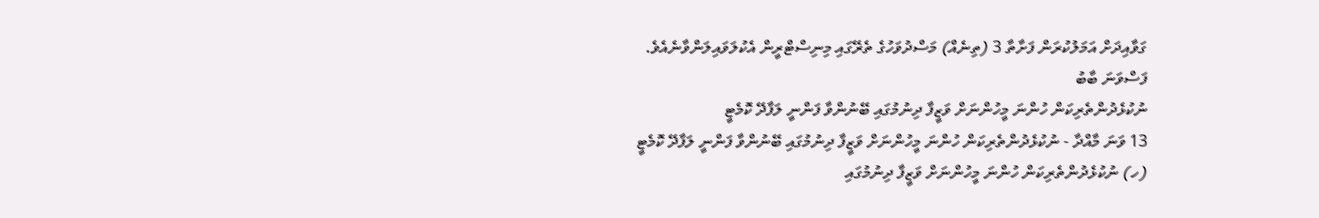ގަވާއިދަށް އަމަލުކުރަން ފަށާތާ 3 (ތިނެއް) މަސްދުވަހުގެ ތެރޭގައި މިނިސްޓްރީން އެކުލަވައިލަންވާނެއެވެ.
ފަސްވަނަ ބާބު
ނުކުޅެދުންތެރިކަން ހުންނަ މީހުންނަށް ވަޒީފާ ދިނުމުގައި ބޭނުންވާ ފަންނީ ލަފާދޭ ކޮމެޓީ
13 ވަނަ މާއްދާ - ނުކުޅެދުންތެރިކަން ހުންނަ މީހުންނަށް ވަޒީފާ ދިނުމުގައި ބޭނުންވާ ފަންނީ ލަފާދޭ ކޮމެޓީ
(ހ) ނުކުޅެދުންތެރިކަން ހުންނަ މީހުންނަށް ވަޒީފާ ދިނުމުގައި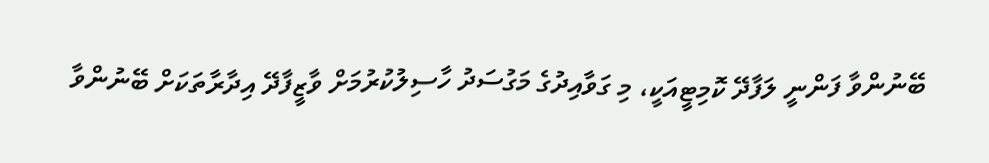ބޭނުންވާ ފަންނީ ލަފާދޭ ކޮމިޓީއަކީ، މި ގަވާއިދުގެ މަގުސަދު ހާސިލުކުރުމަށް ވާޒީފާދޭ އިދާރާތަކަށް ބޭނުންވާ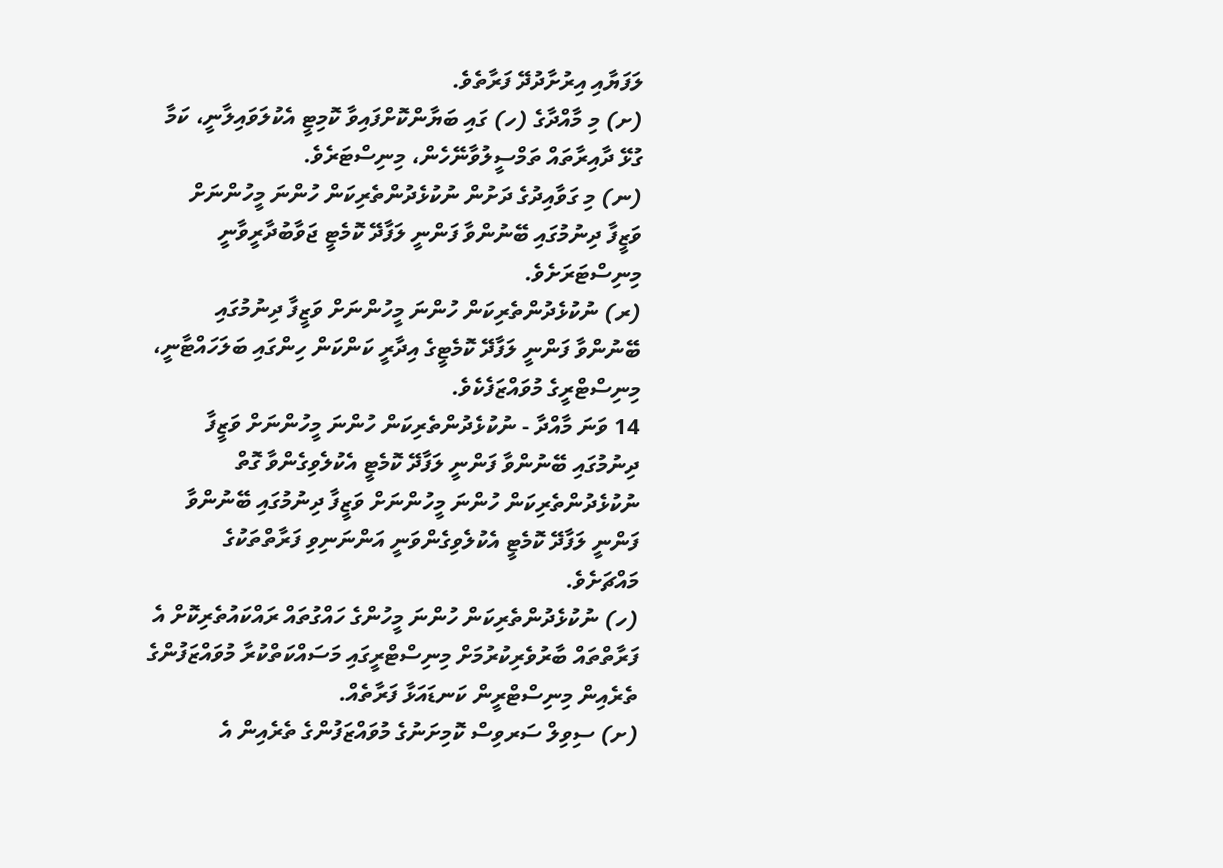ލަފަޔާއި އިރުށާދުދޭ ފަރާތެވެ.
(ށ) މި މާއްދާގެ (ހ) ގައި ބަޔާންކޮށްފައިވާ ކޮމިޓީ އެކުލަވައިލާނީ، ކަމާ ގުޅޭ ދާއިރާތައް ތަމްސީލުވާނޭހެން، މިނިސްޓަރެވެ.
(ނ) މި ގަވާއިދުގެ ދަށުން ނުކުޅެދުންތެރިކަން ހުންނަ މީހުންނަށް ވަޒީފާ ދިނުމުގައި ބޭނުންވާ ފަންނީ ލަފާދޭ ކޮމެޓީ ޖަވާބުދާރީވާނީ މިނިސްޓަރަށެވެ.
(ރ) ނުކުޅެދުންތެރިކަން ހުންނަ މީހުންނަށް ވަޒީފާ ދިނުމުގައި ބޭނުންވާ ފަންނީ ލަފާދޭ ކޮމެޓީގެ އިދާރީ ކަންކަން ހިންގައި ބަލަހައްޓާނީ، މިނިސްޓްރީގެ މުވައްޒަފެކެވެ.
14 ވަނަ މާއްދާ - ނުކުޅެދުންތެރިކަން ހުންނަ މީހުންނަށް ވަޒީފާ ދިނުމުގައި ބޭނުންވާ ފަންނީ ލަފާދޭ ކޮމެޓީ އެކުލެވިގެންވާ ގޮތް
ނުކުޅެދުންތެރިކަން ހުންނަ މީހުންނަށް ވަޒީފާ ދިނުމުގައި ބޭނުންވާ ފަންނީ ލަފާދޭ ކޮމެޓީ އެކުލެވިގެންވަނީ އަންނަނިވި ފަރާތްތަކުގެ މައްޗަށެވެ.
(ހ) ނުކުޅެދުންތެރިކަން ހުންނަ މީހުންގެ ހައްގުތައް ރައްކައުތެރިކޮށް އެ ފަރާތްތައް ބާރުވެރިކުރުމަށް މިނިސްޓްރީގައި މަސައްކަތްކުރާ މުވައްޒަފުންގެ ތެރެއިން މިނިސްޓްރީން ކަނޑައަޅާ ފަރާތެއް.
(ށ) ސިވިލް ސަރވިސް ކޮމިށަނުގެ މުވައްޒަފުންގެ ތެރެއިން އެ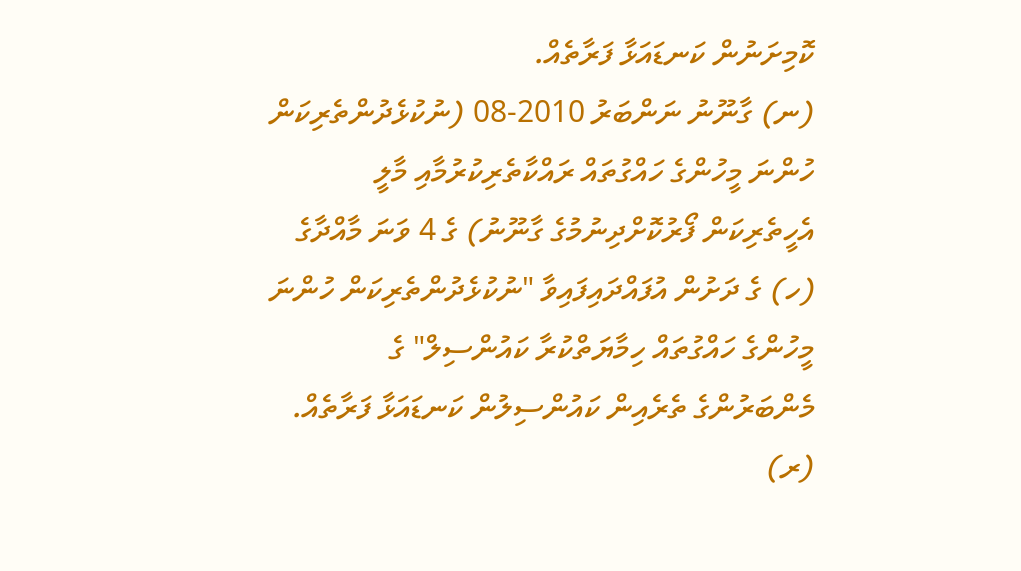ކޮމިށަނުން ކަނޑައަޅާ ފަރާތެއް.
(ނ) ގާނޫނު ނަންބަރު 2010-08 (ނުކުޅެދުންތެރިކަން ހުންނަ މީހުންގެ ހައްގުތައް ރައްކާތެރިކުރުމާއި މާލީ އެހީތެރިކަން ފޯރުކޮށްދިނުމުގެ ގާނޫނު) ގެ 4 ވަނަ މާއްދާގެ (ހ) ގެ ދަށުން އުފައްދައިފައިވާ "ނުކުޅެދުންތެރިކަން ހުންނަ މީހުންގެ ހައްގުތައް ހިމާޔަތްކުރާ ކައުންސިލް" ގެ މެންބަރުންގެ ތެރެއިން ކައުންސިލުން ކަނޑައަޅާ ފަރާތެއް.
(ރ)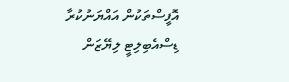އޮފީސްތަކުން އައްޔަނުކުރާ ޑިސްއެބިލިޓީ ލިޔޭޒަން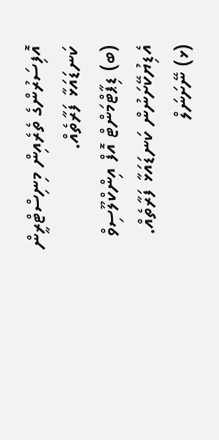އޮފިސަރުންގެ ތެރެއިން މިނިސްޓްރީން ކަނޑައަޅާ ފަރާތެއް.
(ބ) ޑިޕާޓްމަންޓް އޮފް އިންކްލޫސިވް އެޑިޔުކޭށަނުން ކަނޑައަޅާ ފަރާތެއް.
(ޅ) ނޭށަނަލް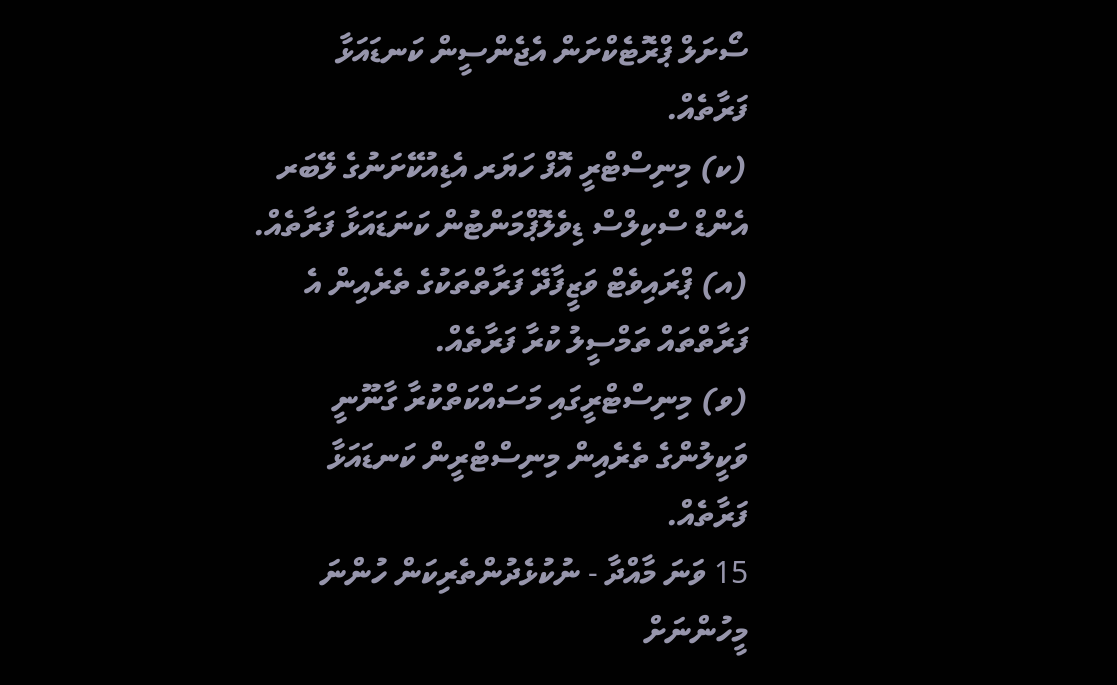ސޯށަލް ޕްރޮޓެކްށަން އެޖެންސީން ކަނޑައަޅާ ފަރާތެއް.
(ކ) މިނިސްޓްރީ އޮފް ހަޔަރ އެޑިއުކޭށަނުގެ ލޭބަރ އެންޑް ސްކިލްސް ޑިވެލޮޕްމަންޓުން ކަނަޑައަޅާ ފަރާތެއް.
(އ) ޕްރައިވެޓް ވަޒީފާދޭ ފަރާތްތަކުގެ ތެރެއިން އެ ފަރާތްތައް ތަމްސީލު ކުރާ ފަރާތެއް.
(ވ) މިނިސްޓްރީގައި މަސައްކަތްކުރާ ގާނޫނީ ވަކީލުންގެ ތެރެއިން މިނިސްޓްރީން ކަނޑައަޅާ ފަރާތެއް.
15 ވަނަ މާއްދާ - ނުކުޅެދުންތެރިކަން ހުންނަ މީހުންނަށް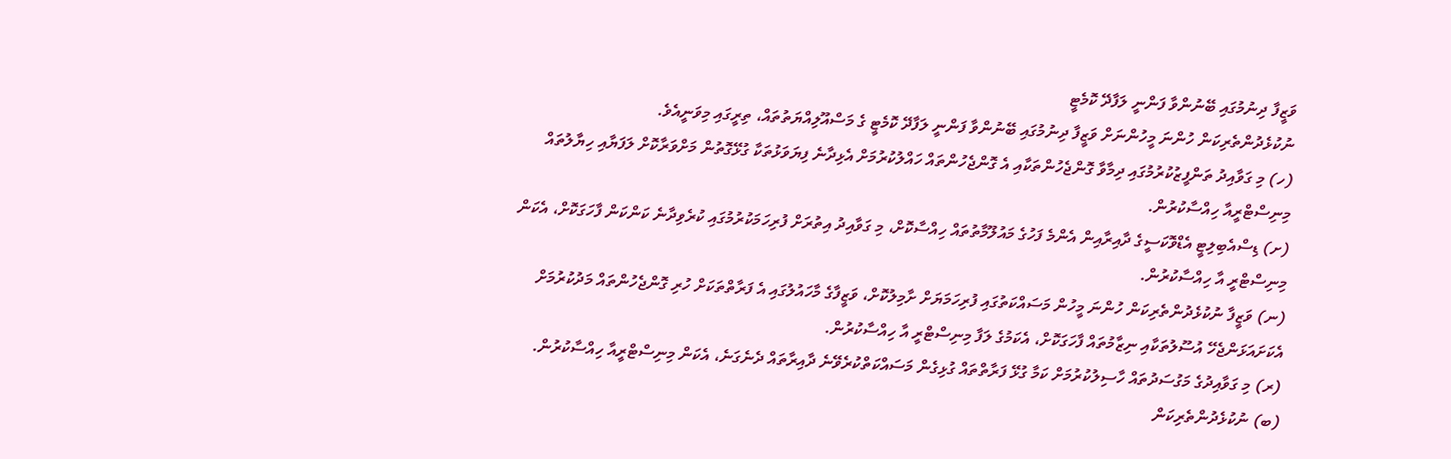ވަޒީފާ ދިނުމުގައި ބޭނުންވާ ފަންނީ ލަފާދޭ ކޮމެޓީ
ނުކުޅެދުންތެރިކަން ހުންނަ މީހުންނަށް ވަޒީފާ ދިނުމުގައި ބޭނުންވާ ފަންނީ ލަފާދޭ ކޮމެޓީ ގެ މަސްއޫލިއްޔަތުތައް، ތިރީގައި މިވަނީއެވެ.
(ހ) މި ގަވާއިދު ތަންފީޒުކުރުމުގައި ދިމާވާ ގޮންޖެހުންތަކާއި އެ ގޮންޖެހުންތައް ހައްލުކުރުމަށް އެޅިދާނެ ފިޔަވަޅުތަކާ ގުޅޭގޮތުން މަށްވަރާކޮށް ލަފަޔާއި ހިޔާލުތައް މިނިސްޓްރީއާ ހިއްސާކުރުން.
(ށ) ޑިސްއެބިލިޓީ އެޑްވޮކަސީގެ ދާއިރާއިން އެންމެ ފަހުގެ މައުލޫމާތުތައް ހިއްސާކޮށް، މި ގަވާއިދު އިތުރަށް ފުރިހަމަކުރުމުގައި ކުރެވިދާނެ ކަންކަން ފާހަގަކޮށް، އެކަން މިނިސްޓްރީ އާ ހިއްސާކުރުން.
(ނ) ވަޒީފާ ނުކުޅެދުންތެރިކަން ހުންނަ މީހުން މަސައްކަތުގައި ފުރިހަމަޔަށް ށާމިލުކޮށް، ވަޒީފާގެ މާހައުލުގައި އެ ފަރާތްތަކަށް ހުރި ގޮންޖެހުންތައް މަދުކުރުމަށް އެކަށައަޅަންޖެހޭ އުސޫލުތަކާއި ނިޒާމުތައް ފާހަގަކޮށް، އެކަމުގެ ލަފާ މިނިސްޓްރީ އާ ހިއްސާކުރުން.
(ރ) މި ގަވާއިދުގެ މަގުސަދުތައް ހާސިލުކުރުމަށް ކަމާ ގުޅޭ ފަރާތްތައް ގުޅިގެން މަސައްކަތްކުރެވޭނެ ދާއިރާތައް ދެނެގަނެ، އެކަން މިނިސްޓްރީއާ ހިއްސާކުރުން.
(ބ) ނުކުޅެދުންތެރިކަން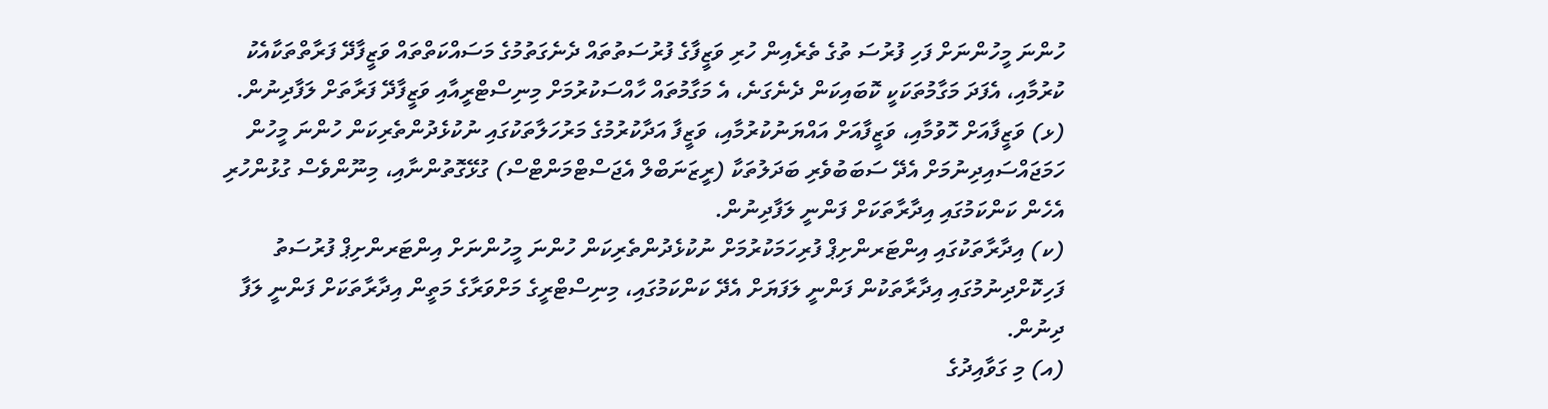ހުންނަ މީހުންނަށް ފަހި ފުރުސަ ތުގެ ތެރެއިން ހުރި ވަޒީފާގެ ފުރުސަތުތައް ދެނެގަތުމުގެ މަސައްކަތްތައް ވަޒީފާދޭ ފަރާތްތަކާއެކު ކުރުމާއި، އެފަދަ މަގާމުތަކަކީ ކޮބައިކަން ދެނެގަނެ، އެ މަގާމުތައް ހާއްސަކުރުމަށް މިނިސްޓްރީއާއި ވަޒީފާދޭ ފަރާތަށް ލަފާދިނުން.
(ޅ) ވަޒީފާއަށް ހޮވުމާއި، ވަޒީފާއަށް އައްޔަނުކުރުމާއި، ވަޒީފާ އަދާކުރުމުގެ މަރުހަލާތަކުގައި ނުކުޅެދުންތެރިކަން ހުންނަ މީހުން ހަމަޖައްސައިދިނުމަށް އެދޭ ސަބަބުވެރި ބަދަލުތަކާ (ރީޒަނަބްލް އެޖަސްޓްމަންޓްސް) ގުޅޭގޮތުންނާއި، މިނޫންވެސް ގުޅުންހުރި އެހެން ކަންކަމުގައި އިދާރާތަކަށް ފަންނީ ލަފާދިނުން.
(ކ) އިދާރާތަކުގައި އިންޓަރންށިޕް ފުރިހަމަކުރުމަށް ނުކުޅެދުންތެރިކަން ހުންނަ މީހުންނަށް އިންޓަރންށިޕް ފުރުސަތު ފަހިކޮށްދިނުމުގައި އިދާރާތަކުން ފަންނީ ލަފަޔަށް އެދޭ ކަންކަމުގައި، މިނިސްޓްރީގެ މަށްވަރާގެ މަތީން އިދާރާތަކަށް ފަންނީ ލަފާ ދިނުން.
(އ) މި ގަވާއިދުގެ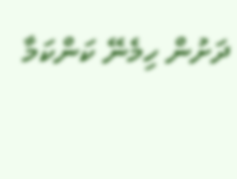ދަށުން ހިމެނޭ ކަންކަމާ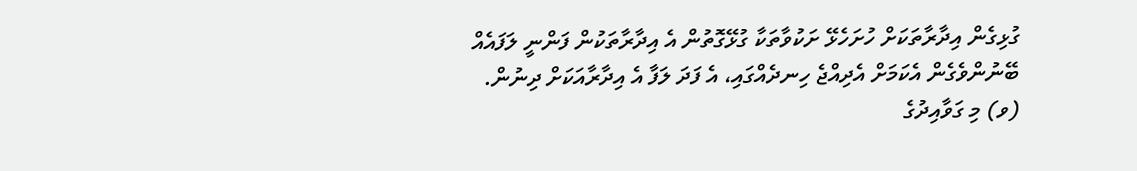ގުޅިގެން އިދާރާތަކަށް ހުށަހެޅޭ ށަކުވާތަކާ ގުޅޭގޮތުން އެ އިދާރާތަކުން ފަންނީ ލަފައެއް ބޭނުންވެގެން އެކަމަށް އެދިއްޖެ ހިނދެއްގައި، އެ ފަދަ ލަފާ އެ އިދާރާއަކަށް ދިނުން.
(ވ) މި ގަވާއިދުގެ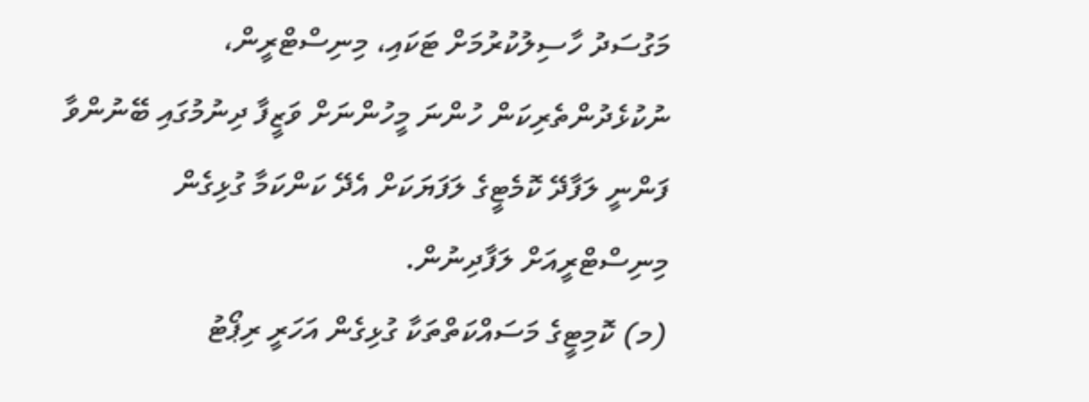މަގުސަދު ހާސިލުކުރުމަށް ޓަކައި، މިނިސްޓްރީން، ނުކުޅެދުންތެރިކަން ހުންނަ މީހުންނަށް ވަޒީފާ ދިނުމުގައި ބޭނުންވާ ފަންނީ ލަފާދޭ ކޮމެޓީގެ ލަފަޔަކަށް އެދޭ ކަންކަމާ ގުޅިގެން މިނިސްޓްރީއަށް ލަފާދިނުން.
(މ) ކޮމިޓީގެ މަސައްކަތްތަކާ ގުޅިގެން އަހަރީ ރިޕޯޓު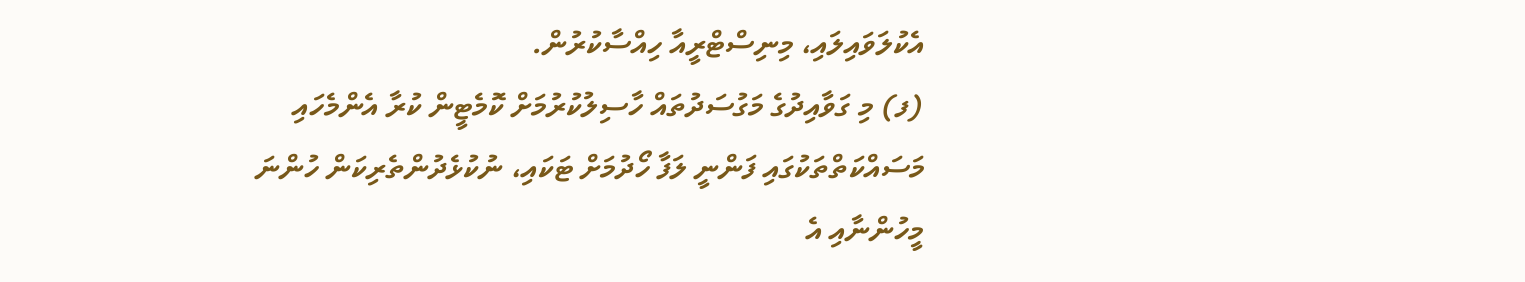އެކުލަވައިލައި، މިނިސްޓްރީއާ ހިއްސާކުރުން.
(ފ) މި ގަވާއިދުގެ މަގުސަދުތައް ހާސިލުކުރުމަށް ކޮމެޓީން ކުރާ އެންމެހައި މަސައްކަތްތަކުގައި ފަންނީ ލަފާ ހޯދުމަށް ޓަކައި، ނުކުޅެދުންތެރިކަން ހުންނަ މީހުންނާއި އެ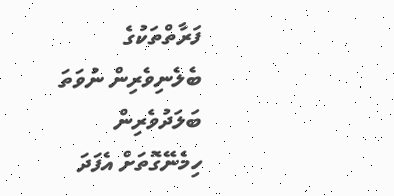ފަރާތްތަކުގެ ބެލެނިވެރިން ނުވަތަ ބަލަދުވެރިން ހިމެނޭގޮތަށް އެފަދަ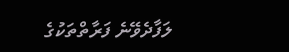ލަފާދެވޭނެ ފަރާތްތަކުގެ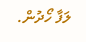ލަފާ ހޯދުން.